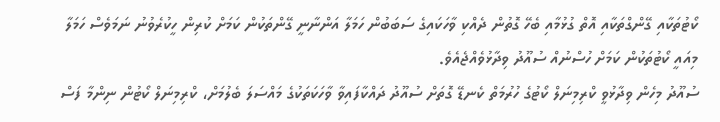ކޯޓުތަކާއި ގޭންގްތަކާއި އޮތް ގުޅުމާއި ބެހޭ ގޮތުން ދެއްކި ވާހަކައިގެ ސަބަބުން ހަމަލާ އަންނާނީ ގޭންތަކުން ކަމަށް ކުރިން ހީކުރެވުނު ނަމަވެސް ހަމަލާ މިއައީ ކޯޓުތަކުން ކަމަށް ހުސްނުއް ސުއޫދު ވިދާޅުވެއްޖެއެވެ.
ސުއޫދު މިހެން ވިދާޅުވީ ކްރިމިނަލް ކޯޓުގެ ހުރުމަތް ކެނޑޭ ގޮތަށް ސުއޫދު ދައްކާފައިވާ ވާހަކަތަކުގެ މައްސަލަ ބެލުމަށް، ކްރިމިނަލް ކޯޓުން ނިންމާ ފަސް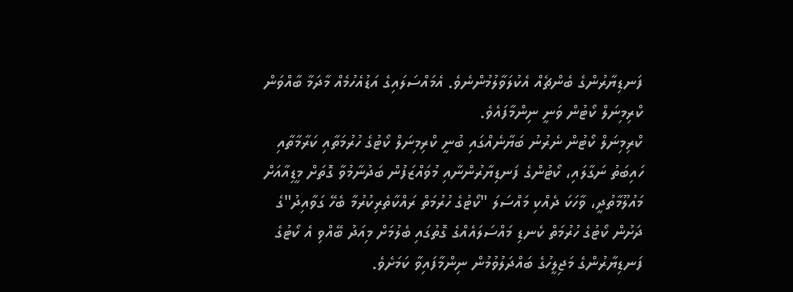ފަނޑިޔާރުންގެ ބެންޗެއް އެކުލަވާލުމުންނެވެ. އެމައްސަލައިގެ އަޑުއެހުމެއް މާދަމާ ބާއްވަން ކްރިމިނަލް ކޯޓުން ވަނީ ނިންމާފައެވެ.
ކްރިމިނަލް ކޯޓުން ނެރުނު ބަޔާނެއްގައި ބުނީ ކްރިމިނަލް ކޯޓުގެ ހުރުމަތާއި ކަރާމާތާއި ހައިބަތު ނަގާލައި، ކޯޓުންގެ ފަނޑިޔާރުންނާއި މުވައްޒަފުން ބަދުނާމުވާ ގޮތަށް މީޑިއާއަށް މައުލޫމާތުދީ، ވާހަކަ ދެއްކި މައްސަލަ "ކޯޓުގެ ހުރުމަތް ރައްކާތެރިކުރުމާ ބެހޭ ގަވާއިދު"ގެ ދަށުން ކޯޓުގެ ހުރުމަތް ކެނޑި މައްސަލައެއްގެ ގޮތުގައި ބެލުމަށް މިއަދު ބޭއްވި އެ ކޯޓުގެ ފަނޑިޔާރުންގެ މަޖިލީހުގެ ބައްދަލުވުމުން ނިންމާފައިވާ ކަމަށެވެ.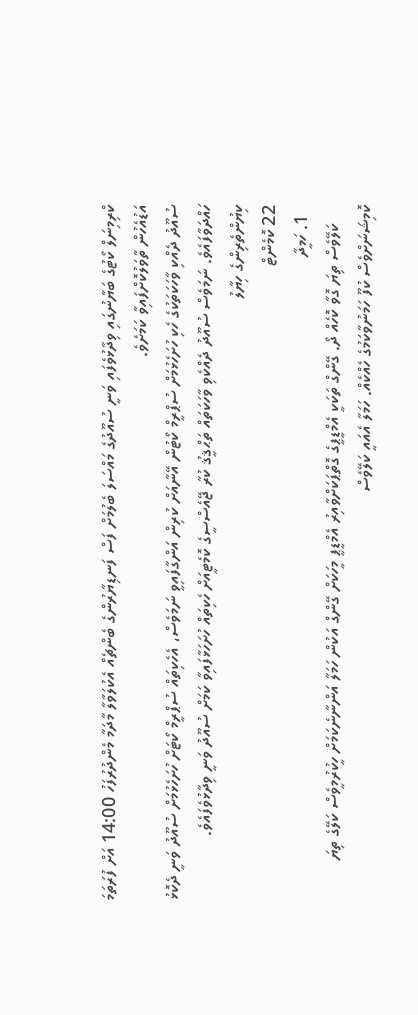ކްރިމިނަލް ކޯޓުގެ ބަޔާނުގައި ވިދާޅުވެފައި ވަނީ ސުއޫދުގެ މައްސަލަ ބެލުމަށް ފަސް ފަނޑިޔާރުންގެ ބެންޗެއް އެކުލަވާލާ މާދަމާ މެންދުރުފަހު 14:00 އަށް ފުރަތަމަ އަޑުއެހުން ތާވަލުކޮށްފައިވާ ކަމަށެވެ.
ސުއޫދު ދެއްކި ވާހަކަތަކުގެ ހެކި ހުށަހެޅުމަށް ސުޕްރީމް ކޯޓުން އޭނާއަށް ކުރިން އަންގާފައިވީ ނަމަވެސް، އެހެކިތައް ސުޕްރީމް ކޯޓަށް ހުށަހެޅުމަށް ސުއޫދު ވަނީ ދެކޮޅު ހައްދަވާފައެވެ. ނަމަވެސް ސުއޫދު ދެއްކެވި ވާހަކަތައް ތަޙްޤީޤު ކުރާ ޖޭއެސްސީގެ ކޮމެޓީއަށް ހެކިތައް ހުށަހަޅާފައިވާ ކަމަށް ސުއޫދު ވަނީ ވިދާޅުވެފައެވެ.
ކިޔުންތެރިންގެ ހިޔާލު
22 ކޮމެންޓް
  1. ހަމީދާ
    ކަލޭވެސް ތިޔަ ގޮވާ ކޮހެއް ދޯ. ގޭންގް ތަކަކީ އެމްޑީޕީގެ ގޮތްޕަކަށްވާއިރު އެމްޑީޕީ މީހަކަށް ގޭންގް އަކުން ހަމަލާ އަންނާނެކަމަށް ހީކުރުމީވެސް ކަލޭގެ ތިޔަ ކޮމިޝަނަށްވެސް ކުފޫ ހަމަނުވާކަމުގެ ހެއްކެއް. ހަމަލާ އެއައީ ކަލޭވެސް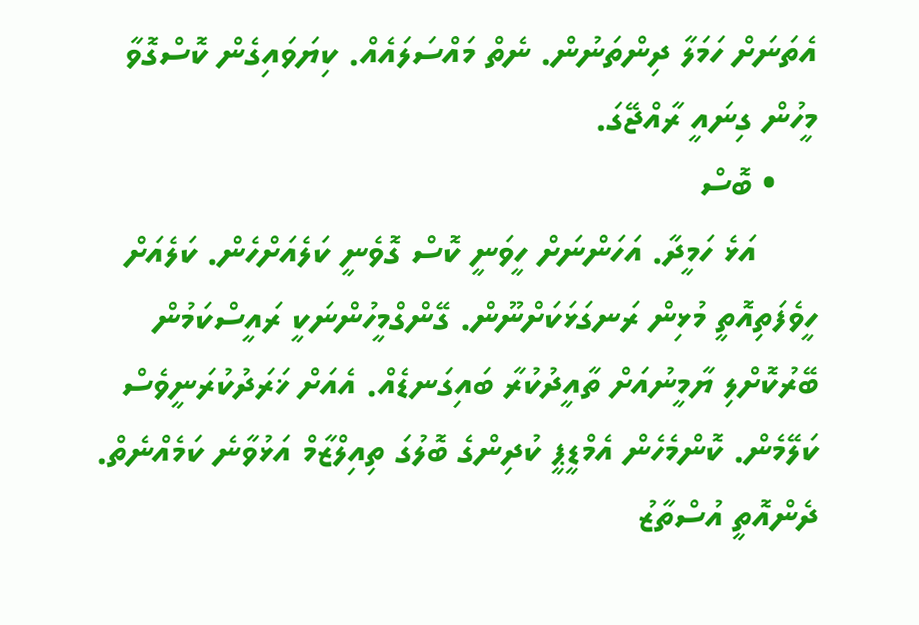އެތަނަށް ހަމަލާ ދިންތަނުން. ނެތް މައްސަލައެއް. ކިޔަވައިގެން ކޮސްގޮވާ މީހުން ގިނައީ ރާއްޖޭގަ.
    • ބޮސް
      އަޅެ ހަމީދާ. އަހަންނަށް ހީވަނީ ކޮސް ގޮވެނީ ކަލެއަށްހެން. ކަލެއަށް ހީވެފަތިއޮތީ މުޅިން ރަނގަޅަކަށްނޫން. ގޭންގްމީހުންނަކީ ރައީސްކަމުން ބޭރުކޮށްލި ޔާމީނުއަށް ތާއީދުކުރާ ބައިގަނޑެއް. އެއަށް ޚަރަދުކުރަނީވެސް ކަލޭމެން. ކޮންމެހެން އެމްޑީޕީ ކުދިންގެ ބޮލުގަ ތިއިލްޒާމް އަޅުވާނެ ކަމެއްނެތް. ދެންއޮތީ އުސްތާޒު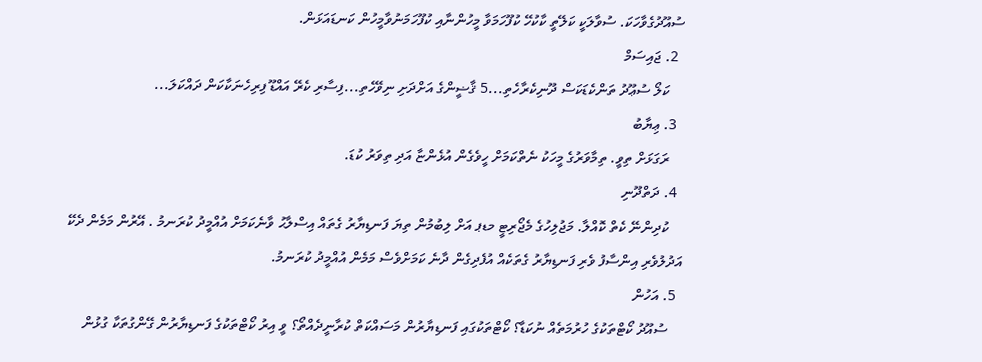ސުއޫދުގެވާހަކަ. ސުވާލަކީ ކަލޭތީ ކާކުހޭ ކުފޫހަމަވާ މީހުންނާއި ކުފޫހަމަނުވާމީހުން ކަނޑައަޅަން.
  2. ޖައިސަމް
    ކަލޯ ސުޢޫދު ތަންކެޑަކަސް ދޫނިކެރާހެތި...5 ޤާޟީންގެ އަށްދަށި ނިވޭހެތި...ފިސާރި ކެރޭ އައްޑޫ ފިރިހެނަކާކަން ދައްކަލަ...
  3. ޢިޔާބު
    ރަގަޅަށް ތިވީ. ތިމާވަރުގެ މީހަކު ނެތްކަމަށް ހީވެގެން އުޅެންޏާ އަދި ތިވަރު ކުޑަ.
  4. ދަތްދޫނި
    ކުދިންނޭ ކެތް ކޮއްލާ. މަޖުލިހުގެ މެޖޯރިޓީ މޑޕ އަށް ލިބުމުން ތިޔަ ފަނޑިޔާރު ގެތައް އިސްލާޙު ވާނެކަމަށް އުއްމީދު ކުރަނމު . އޭރުން މަމެން ދެކޭ އަދުލުވެރި އިންސާފު ވެރި ފަނޑިޔާރު ގެތަކެއް އުފެދިގެން ދާނެ ކަމަށްވެސް މަމެން އުއްމީދު ކުރަނމު.
  5. އަހުން
    ސުއޫދު ކޯޓްތަކުގެ ހުރުމަތެއް ނުކަޑާ؟ ކޯޓްތަކުގައި ފަނޑިޔާރުން މަސައްކަތް ކުރާނީދެއްތޯ؟ ވީ އިރު ކޯޓްތަކުގެ ފަނޑިޔާރުން ގޭންގުތަކާ ގުޅުން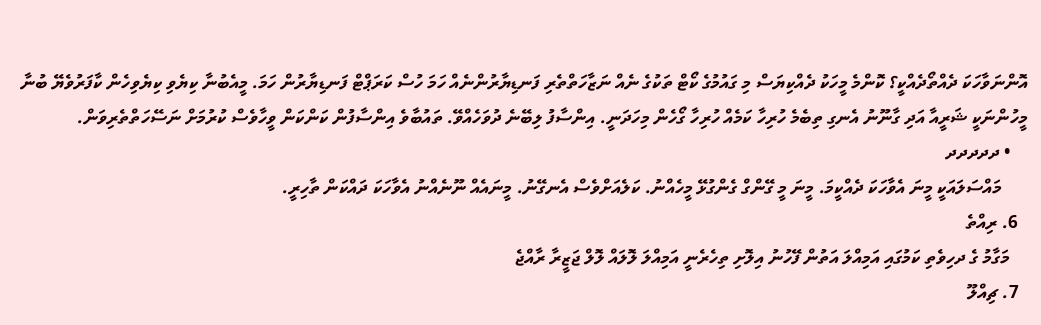އޮންނަވާހަކަ ދެއްތޯދެއްކީ؟ ކޮންމެ މީހަކު ދެއްކިޔަސް މި ގައުމުގެ ކޯޓް ތަކުގެ ނެއް ނަޒާހަތްތެރި ފަނޑިޔާރުންނެއް ހަމަ ހުސް ކަރަޕްޓް ފަނޑިޔާރުން ހަމަ. މީއެބުނާ ކިޔެވި ކިޔެވިހެން ކާފަރުވެޔޭ ބުނާ މީހުންނަކީ ޝަރީއާ އަދި ގާނޫނު އެނގި ތިބެމެ ހުރިހާ ކަމެއް ހުރިހާ ގޯހެން މިހަދަނީ. އިންސާފު ލިބޭނެ ދުވަހެއްވޭ. ތައުބާވެ އިންސާފުން ކަންކަން ވީހާވެސް ކުރުމަށް ނަސޭހަތްތެރިވަން.
    • ދދދދދ
      މައްސަލައަކީ މީނަ އެވާހަކަ ދެއްކީމަ. މީނަ މީ ގޭންގް ގެންގުޅޭ މީހެއްނު. ކަލެއަށްވެސް އެނގޭނު. މީނައެއް ނޫނެއްނު އެވާހަކަ ދައްކަން ތާހިރީ.
  6. ރިއްތެ
    މަގާމު ގެ ދހިވެތި ކަމުގައި އަމިއްލަ އަތުން ފޭހުނު އިލޮށި ތިހެރެނީ އަމިއްލަ ލޮލައް ލޮލް ޖަޒީރާ ރާއްޖެ
  7. ޗިއްލޫ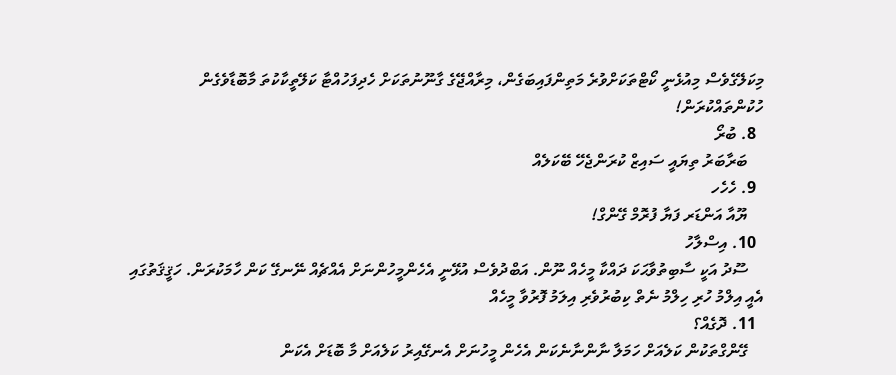މިކަލޭގެވެސް މިއުޅެނީ ކޯޓްތަކަށްވުރެ މަތިންފައިބަގެން، މިރާއްޖޭގެ ގާނޫނުތަކަށް ހެދިފަހުއްޓާ ކަލޭތީކާކުތަ މާބޮޑާވެގެން ހުކުންތައްކުރަން!
  8. ބުރޯ
    ބަރާބަރު ތިޔައީ ސައިޒް ކުރަންޖެހޭ ބޭކަލެއް
  9. ހެހެހ
    ޔޫއާ އަންޑަރ ފަޔާ ފުރޮމް ގޭންގް!
  10. އިސްލާހު
    ސޫދު އަކީ ސާބިތުވާޙަކަ ދައްކާ މީހެއް ނޫން. އަބްދުވެސް އުޅޭނީ އެހެންމީހުންނަށް އެއްޗެއް ނޭނގޭ ކަން ހާމަކުރަން. ހަޤީޤަތުގައި އެއީ އިލްމު ހުރި ހިލްމު ނެތް ކިބުރުވެރި އިލަމު ފޮރުވާ މީހެއް
  11. ދޮގެއް؟
    ގޭންގްތަކުން ކަލެއަށް ހަމަލާ ނާންނާނެކަން އެހެން މީހުނަށް އެނގޭއިރު ކަލެއަށް މާ ބޮޑަށް އެކަން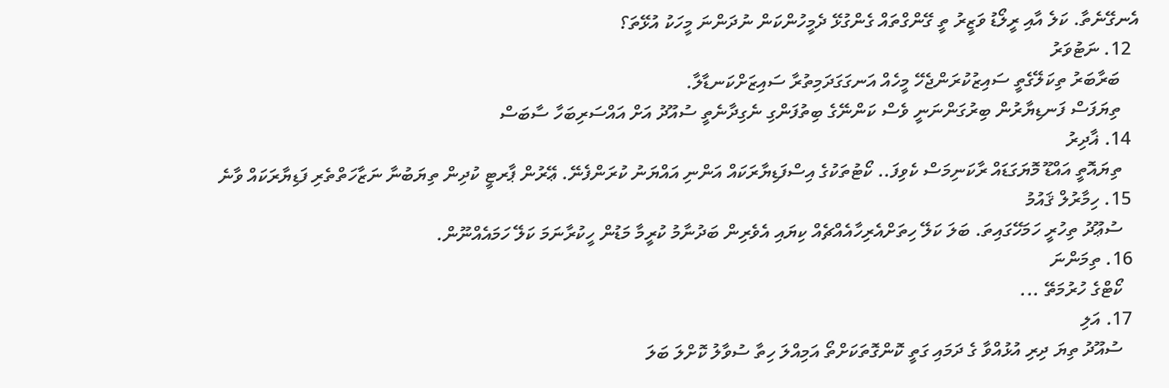އެނގޭނެތާ. ކަލެ އާއި ރީލޯޑު ވަޒީރު ތީ ގޭންގްތައް ގެންގުޅޭ ދެމީހުންކަން ނުދަންނަ މީހަކު އުޅޭތަ؟
  12. ނަޓުވަރު
    ބަރާބަރު ތިކަލޭގެތީ ސައިޒުކުރަންޖެހޭ މީހެއް އަނގަގަދަމިތުރާ ސައިޒަށްކަނޑާލާ.
    ތިޔަފަސް ފަނޑިޔާރުން ބިރުގަންނަނީ ވެސް ކަންނޭގެ ބިތުފަންގި ނެގިދާނެތީ ސުއޫދު އަށް އައްސަރިބަހާ ސާބަސް
  14. ޣާދިރު
    ތިޔައޮތީ އައްޑޫ މޮޔަގަޑައް ރާކަނިމަސް ކެވިފަ.. ކޯޓުތަކުގެ އިސްފަޑިޔާރަކައް އަންނި އައްޔަނު ކުރަންފެނޭ. ޢޭރުން ޕާރޓީ ކުދިން ތިޔަބުނާ ނަޒާހަތްތެރި ފަޑިޔާރަކައް ވާނެ
  15. ހިމާރުލް ޤައުމު
    ސުޢޫދު ތިހުރީ ހަމަހޭގައިތަ. ބަލަ ކަލޭ ހިތަށްއެރިހާއެއްޗެއް ކިޔައި އެވެރިން ބަދުނާމު ކުރީމާ މަޑުން ހީކުރާނަމަ ކަލޭ ހަމައެއްނޫން.
  16. ތިމަންނަ
    ކޯޓްގެ ހުރުމަތޭ ...
  17. އަލި
    ސުއޫދު ތިޔަ ދިރި އުޅުއްވާ ގެ ދަމައި ގަތީ ކޮންގޮތަކަށްތޯ އަމިއްލަ ހިތާ ސުވާލު ކޮށްލަ ބަލަ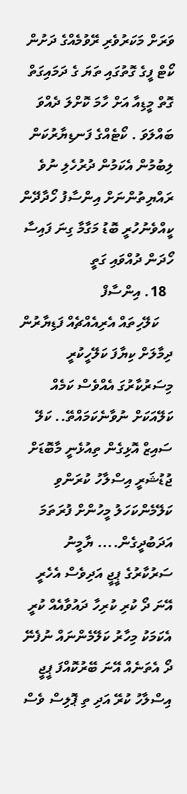ވަރަށް މަކަރުވެރި ރޭވުމެއްގެ ދަށުން ކޯޓް ފީގެ ގޮތުގައި ތަޔަ ގެ ދަމައިގަތް ގޮތް މީޑިއާ އަށް ހާމަ ކޮށްލަ ދެއްވަ ބައްލަވަ . ކޯޓެއްގެ ފަނޑިޔާރުކަން ލިބުމުން އެކަމުން ދުރުހެލި ނުވެ ރައްޔިތުންނަށް އިންސާފު ހޯދާދޭން ކީއްވެނުހުރީ ބޮޑު މަގާމާ ގިނަ ފައިސާ ހޯދަން ދުއްވައި ގަތީ
  18. އިންސާފް
    ކަލޭހިތައް އެރިއެއްޗެއް ފަޑިޔާރުން ދިމާލަށް ކިޔާފަ ކަލޭހީކުރީ މިސަރުކާރުގަ އެއްވެސް ކަމެއް ކަލޭއަކަށް ނުވާނެކަމައްތޭ.. ކަލޭ ސައިޒް އޮޅިގެން ތިއުޅެނީ މާބޮޑަށް ޖުޑުޝަރީ އިސްލާހު ކުރަންވި ކަލޭމެންކަހަލު މީހުންށް ފުރަތަމަ އަދަބުދީގެން.... ޔާމީނު ސަރުކާރުގެ ޕީޖީ އަދިވެސް އެހެރީ އޭނަ ދޯ ކުރި ކުރިހާ ދައުވާއެއް ކުރީ އެކަމަކު މިހާރު ކަލޭމެންނައް ނުފެނޭ ދޯ އެތަނެއް އޭނަ ބޭރުކޮއްފަ ޕީޖީ އިސްލާހު ކުރޭ އަދި ތި ޕޮލިސް ވެސް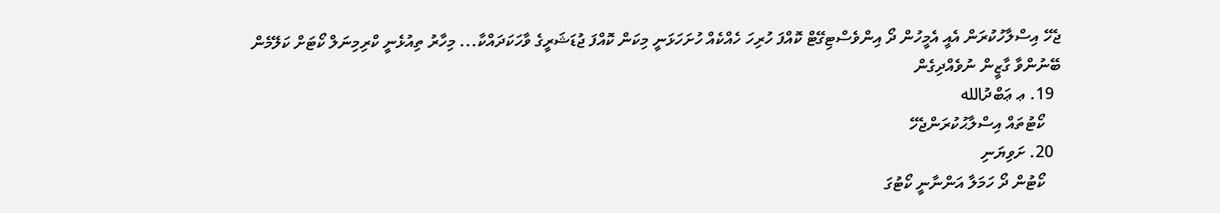ޖެހޭ އިސްލާހުކުރަން އެއީ އެމީހުން ދޯ އިންވެސްޓިގޭޓް ކޮއްފަ ހުރިހަ ހެއްކެއް ހުށަހަޅަނީ މިކަން ކޮއްފަ ޖުޑަޝަރީގެ ވާހަކަދައްކާ... މިހާރު ތިއުޅެނީ ކްރިމިނަލް ކޯޓަށް ކަލޭމެން ބޭނުންވާ ގާޒީން ނުވެއްދިގެން
  19. ޢ ޢަބްދުالله
    ކޯޓުތައް އިސްލާޙުކުރަންޖެހޭ
  20. ށަވިޔަނި
    ކޯޓުން ދޯ ހަމަލާ އަންނާނީ ކޯޓުގަ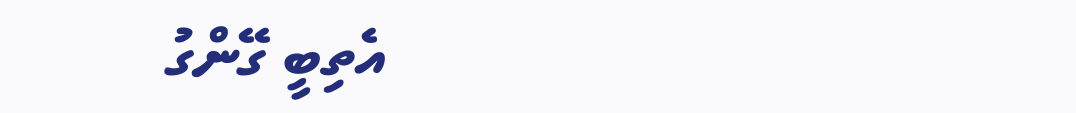އެތިބީ ގޭންގު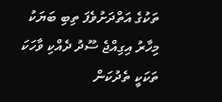ތަކުގެ އަތްދަށުވެފަ ތިބި ބަޔަކު މިހާރު އިގިއްޖެ ސޫދު ދެއްކި ވާހަކަ ތަކަކީ ތެދުކަން